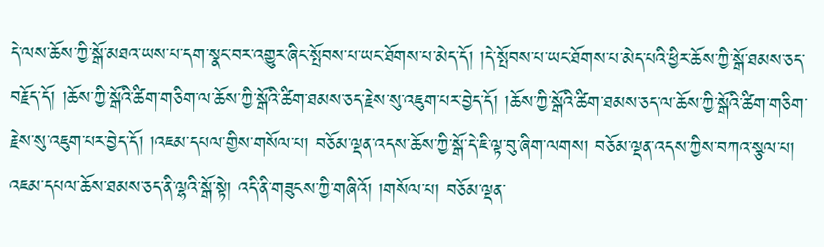དེ་ལས་ཆོས་ཀྱི་སྒོ་མཐའ་ཡས་པ་དག་སྣང་བར་འགྱུར་ཞིང་སྤོབས་པ་ཡང་ཐོགས་པ་མེད་དོ། །དེ་སྤོབས་པ་ཡང་ཐོགས་པ་མེད་པའི་ཕྱིར་ཆོས་ཀྱི་སྒོ་ཐམས་ཅད་བརྗོད་དོ། །ཆོས་ཀྱི་སྒོའི་ཚིག་གཅིག་ལ་ཆོས་ཀྱི་སྒོའི་ཚིག་ཐམས་ཅད་རྗེས་སུ་འཇུག་པར་བྱེད་དོ། །ཆོས་ཀྱི་སྒོའི་ཚིག་ཐམས་ཅད་ལ་ཆོས་ཀྱི་སྒོའི་ཚིག་གཅིག་རྗེས་སུ་འཇུག་པར་བྱེད་དོ། །འཇམ་དཔལ་གྱིས་གསོལ་པ། བཅོམ་ལྡན་འདས་ཆོས་ཀྱི་སྒོ་དེ་ཇི་ལྟ་བུ་ཞིག་ལགས། བཅོམ་ལྡན་འདས་ཀྱིས་བཀའ་སྩལ་པ། འཇམ་དཔལ་ཆོས་ཐམས་ཅད་ནི་ལྷའི་སྒོ་སྟེ། འདི་ནི་གཟུངས་ཀྱི་གཞིའོ། །གསོལ་པ། བཅོམ་ལྡན་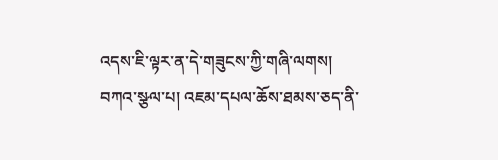འདས་ཇི་ལྟར་ན་དེ་གཟུངས་ཀྱི་གཞི་ལགས། བཀའ་སྩལ་པ། འཇམ་དཔལ་ཆོས་ཐམས་ཅད་ནི་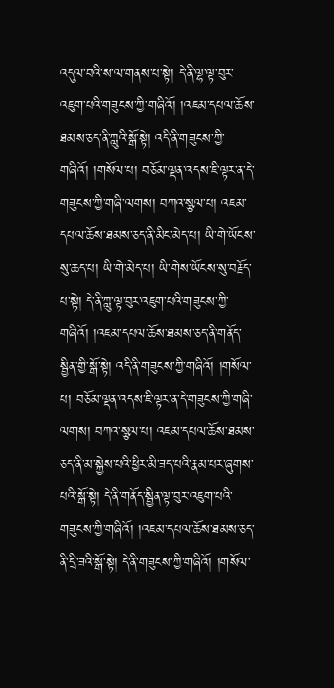འདུལ་བའི་ས་ལ་གནས་པ་སྟེ། དེ་ནི་ལྷ་ལྟ་བུར་འཇུག་པའི་གཟུངས་ཀྱི་གཞིའོ། །འཇམ་དཔལ་ཆོས་ཐམས་ཅད་ནི་ཀླུའི་སྒོ་སྟེ། འདི་ནི་གཟུངས་ཀྱི་གཞིའོ། །གསོལ་པ། བཅོམ་ལྡན་འདས་ཇི་ལྟར་ན་དེ་གཟུངས་ཀྱི་གཞི་ལགས། བཀའ་སྩལ་པ། འཇམ་དཔལ་ཆོས་ཐམས་ཅད་ནི་མིང་མེད་པ། ཡི་གེ་ཡོངས་སུ་ཆད་པ། ཡི་གེ་མེད་པ། ཡི་གེས་ཡོངས་སུ་བརྗོད་པ་སྟེ། དེ་ནི་ཀླུ་ལྟ་བུར་འཇུག་པའི་གཟུངས་ཀྱི་གཞིའོ། །འཇམ་དཔལ་ཆོས་ཐམས་ཅད་ནི་གནོད་སྦྱིན་གྱི་སྒོ་སྟེ། འདི་ནི་གཟུངས་ཀྱི་གཞིའོ། །གསོལ་པ། བཅོམ་ལྡན་འདས་ཇི་ལྟར་ན་དེ་གཟུངས་ཀྱི་གཞི་ལགས། བཀའ་སྩལ་པ། འཇམ་དཔལ་ཆོས་ཐམས་ཅད་ནི་མ་སྐྱེས་པའི་ཕྱིར་མི་ཟད་པའི་རྣམ་པར་ཞུགས་པའི་སྒོ་སྟེ། དེ་ནི་གནོད་སྦྱིན་ལྟ་བུར་འཇུག་པའི་གཟུངས་ཀྱི་གཞིའོ། །འཇམ་དཔལ་ཆོས་ཐམས་ཅད་ནི་དྲི་ཟའི་སྒོ་སྟེ། དེ་ནི་གཟུངས་ཀྱི་གཞིའོ། །གསོལ་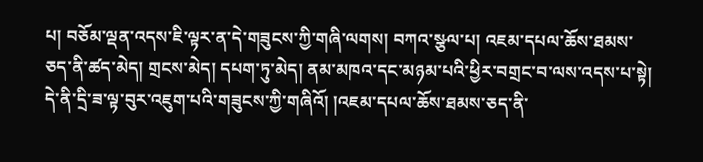པ། བཅོམ་ལྡན་འདས་ཇི་ལྟར་ན་དེ་གཟུངས་ཀྱི་གཞི་ལགས། བཀའ་སྩལ་པ། འཇམ་དཔལ་ཆོས་ཐམས་ཅད་ནི་ཚད་མེད། གྲངས་མེད། དཔག་ཏུ་མེད། ནམ་མཁའ་དང་མཉམ་པའི་ཕྱིར་བགྲང་བ་ལས་འདས་པ་སྟེ། དེ་ནི་དྲི་ཟ་ལྟ་བུར་འཇུག་པའི་གཟུངས་ཀྱི་གཞིའོ། །འཇམ་དཔལ་ཆོས་ཐམས་ཅད་ནི་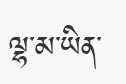ལྷ་མ་ཡིན་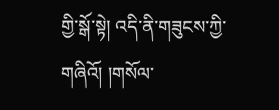གྱི་སྒོ་སྟེ། འདི་ནི་གཟུངས་ཀྱི་གཞིའོ། །གསོལ་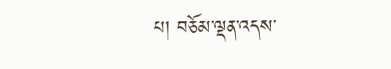པ། བཅོམ་ལྡན་འདས་